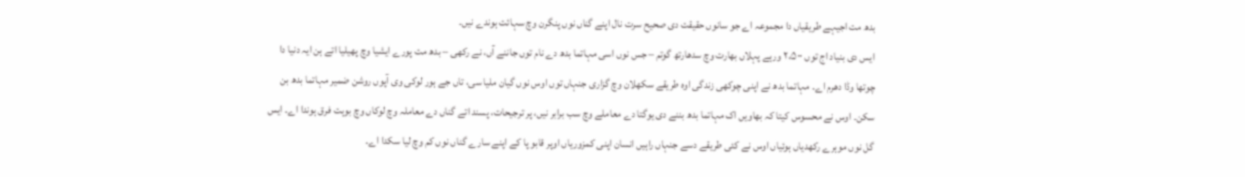بدھ مت اجیہے طریقیاں دا مجموعہ اے جو سانوں حقیقت دی صحیح سرت نال اپنے گناں نوں پنگرن وچ سہائت ہوندے نیں۔
ایس دی بنیاد اج توں ۲،۵۰۰ ورہے پہلاں بھارت وچ سدھارتھ گوتم – جس نوں اسی مہاتما بدھ دے نام توں جاننے آں، نے رکھی – بدھ مت پورے ایشیا وچ پھیلیا اتے ہن ایہ دنیا دا چوتھا وڈا دھرم اے۔ مہاتما بدھ نے اپنی چوکھی زندگی اوہ طریقے سکھلان وچ گزاری جنہاں توں اوس نوں گیان ملیا سی، تاں جے ہور لوکی وی آپوں روشن ضمیر مہاتما بدھ بن سکن۔ اوس نے محسوس کیتا کہ بھاویں اک مہاتما بدھ بننے دی یوگتا دے معاملے وچ سب برابر نیں، پر ترجیحات، پسند اتے گناں دے معاملہ وچ لوکاں وچ بوہت فرق ہوندا اے۔ ایس گل نوں موہرے رکھدیاں ہوئیاں اوس نے کئی طریقے دسے جنہاں راہیں انسان اپنی کمزوریاں اوپر قابو پا کے اپنے سارے گناں نوں کم وچ لیا سکدا اے۔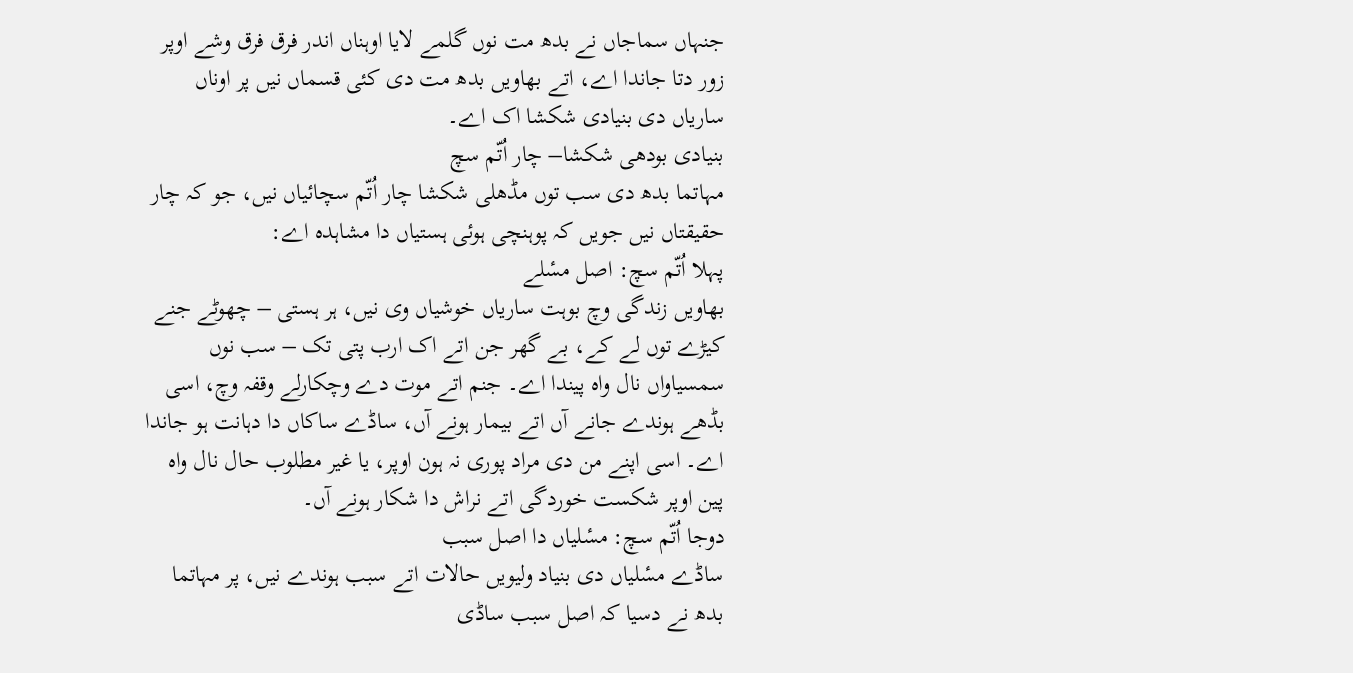جنہاں سماجاں نے بدھ مت نوں گلمے لایا اوہناں اندر فرق فرق وشے اوپر زور دتا جاندا اے، اتے بھاویں بدھ مت دی کئی قسماں نیں پر اوناں ساریاں دی بنیادی شکشا اک اے۔
بنیادی بودھی شکشا– چار اُتّم سچ
مہاتما بدھ دی سب توں مڈھلی شکشا چار اُتّم سچائیاں نیں، جو کہ چار حقیقتاں نیں جویں کہ پوہنچی ہوئی ہستیاں دا مشاہدہ اے:
پہلا اُتّم سچ: اصل مسٔلے
بھاویں زندگی وچ بوہت ساریاں خوشیاں وی نیں، ہر ہستی – چھوٹے جنے کیڑے توں لے کے، بے گھر جن اتے اک ارب پتی تک – سب نوں سمسیاواں نال واہ پیندا اے۔ جنم اتے موت دے وچکارلے وقفہ وچ، اسی بڈھے ہوندے جانے آں اتے بیمار ہونے آں، ساڈے ساکاں دا دہانت ہو جاندا اے۔ اسی اپنے من دی مراد پوری نہ ہون اوپر، یا غیر مطلوب حال نال واہ پین اوپر شکست خوردگی اتے نراش دا شکار ہونے آں۔
دوجا اُتّم سچ: مسٔلیاں دا اصل سبب
ساڈے مسٔلیاں دی بنیاد ولیویں حالات اتے سبب ہوندے نیں، پر مہاتما بدھ نے دسیا کہ اصل سبب ساڈی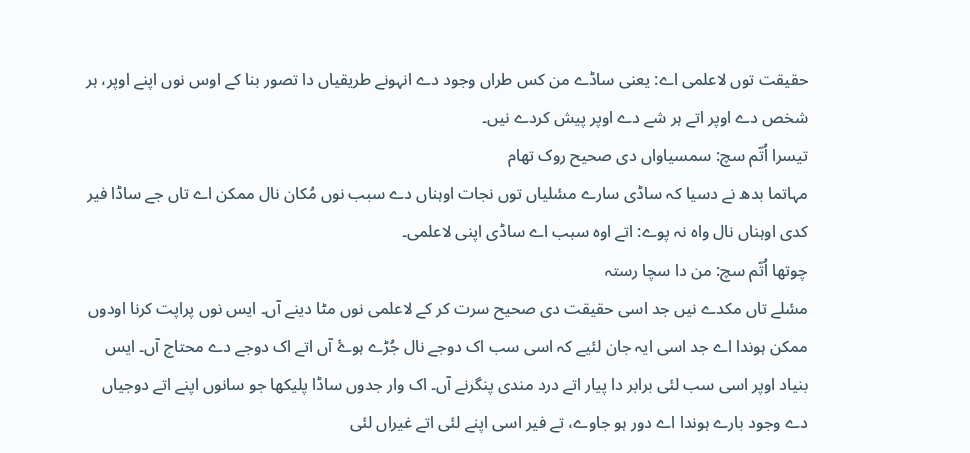حقیقت توں لاعلمی اے: یعنی ساڈے من کس طراں وجود دے انہونے طریقیاں دا تصور بنا کے اوس نوں اپنے اوپر، ہر شخص دے اوپر اتے ہر شے دے اوپر پیش کردے نیں۔
تیسرا اُتّم سچ: سمسیاواں دی صحیح روک تھام
مہاتما بدھ نے دسیا کہ ساڈی سارے مسٔلیاں توں نجات اوہناں دے سبب نوں مُکان نال ممکن اے تاں جے ساڈا فیر کدی اوہناں نال واہ نہ پوے: اتے اوہ سبب اے ساڈی اپنی لاعلمی۔
چوتھا اُتّم سچ: من دا سچا رستہ
مسٔلے تاں مکدے نیں جد اسی حقیقت دی صحیح سرت کر کے لاعلمی نوں مٹا دینے آں۔ ایس نوں پراپت کرنا اودوں ممکن ہوندا اے جد اسی ایہ جان لئیے کہ اسی سب اک دوجے نال جُڑے ہوۓ آں اتے اک دوجے دے محتاج آں۔ ایس بنیاد اوپر اسی سب لئی برابر دا پیار اتے درد مندی پنگرنے آں۔ اک وار جدوں ساڈا پلیکھا جو سانوں اپنے اتے دوجیاں دے وجود بارے ہوندا اے دور ہو جاوے، تے فیر اسی اپنے لئی اتے غیراں لئی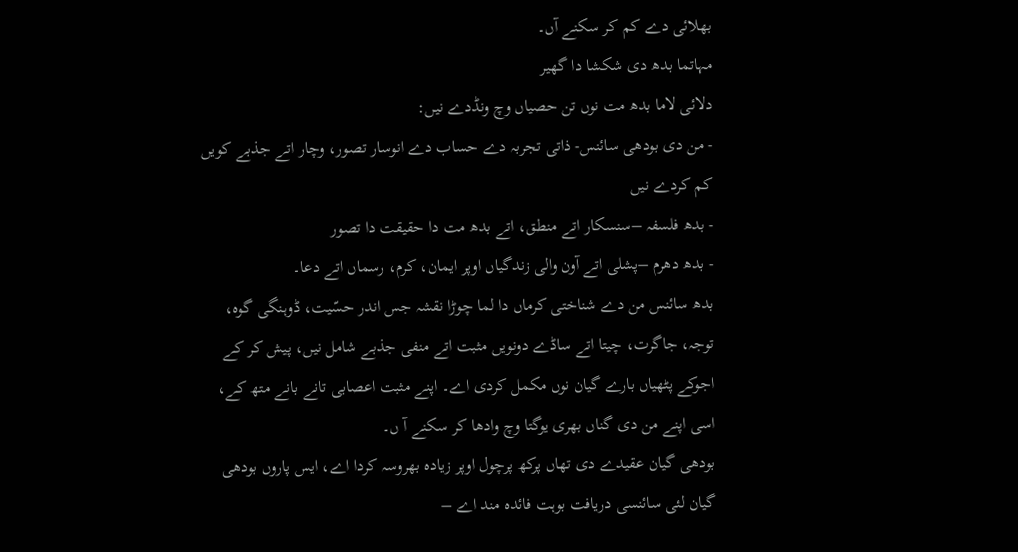بھلائی دے کم کر سکنے آں۔
مہاتما بدھ دی شکشا دا گھیر
دلائی لاما بدھ مت نوں تن حصیاں وچ ونڈدے نیں:
- من دی بودھی سائنس- ذاتی تجربہ دے حساب دے انوسار تصور، وچار اتے جذبے کویں کم کردے نیں
- بدھ فلسفہ –سنسکار اتے منطق، اتے بدھ مت دا حقیقت دا تصور
- بدھ دھرم –پشلی اتے آون والی زندگیاں اوپر ایمان، کرم، رسماں اتے دعا۔
بدھ سائنس من دے شناختی کرماں دا لما چوڑا نقشہ جس اندر حسّیت، ڈوہنگی گوہ، توجہ، جاگرت، چیتا اتے ساڈے دونویں مثبت اتے منفی جذبے شامل نیں، پیش کر کے اجوکے پٹھیاں بارے گیان نوں مکمل کردی اے۔ اپنے مثبت اعصابی تانے بانے متھ کے، اسی اپنے من دی گناں بھری یوگتا وچ وادھا کر سکنے آ ں۔
بودھی گیان عقیدے دی تھاں پرکھ پرچول اوپر زیادہ بھروسہ کردا اے، ایس پاروں بودھی گیان لئی سائنسی دریافت بوہت فائدہ مند اے –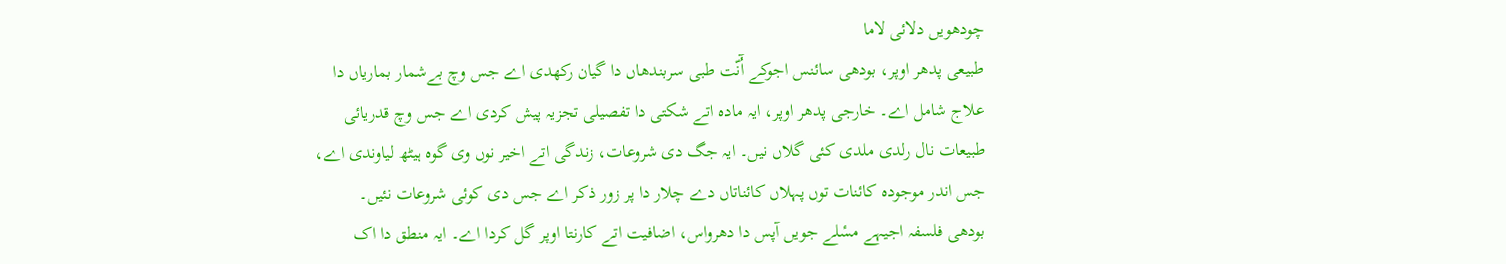چودھویں دلائی لاما
طبیعی پدھر اوپر، بودھی سائنس اجوکے آُنّت طبی سربندھاں دا گیان رکھدی اے جس وچ بےشمار بماریاں دا علاج شامل اے۔ خارجی پدھر اوپر، ایہ مادہ اتے شکتی دا تفصیلی تجزیہ پیش کردی اے جس وچ قدریائی طبیعات نال رلدی ملدی کئی گلاں نیں۔ ایہ جگ دی شروعات، زندگی اتے اخیر نوں وی گوہ ہیٹھ لیاوندی اے، جس اندر موجودہ کائنات توں پہلاں کائناتاں دے چلار دا پر زور ذکر اے جس دی کوئی شروعات نئیں۔
بودھی فلسفہ اجیہے مسٔلے جویں آپس دا دھرواس، اضافیت اتے کارنتا اوپر گل کردا اے۔ ایہ منطق دا اک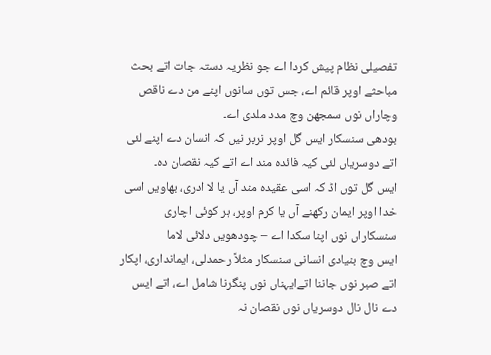تفصیلی نظام پیش کردا اے جو نظریہ دستہ جات اتے بحث مباحثے اوپر قائم اے، جس توں سانوں اپنے من دے ناقص وچاراں نوں سمجھن وچ مدد ملدی اے۔
بودھی سنسکار ایس گل اوپر نربر نیں کہ انسان دے اپنے لئی اتے دوسریاں لئی کیہ فائدہ مند اے اتے کیہ نقصان دہ۔
ایس گل توں اڈ کہ اسی عقیدہ مند آں یا لا ادری، بھاویں اسی خدا اوپر ایمان رکھنے آں یا کرم اوپر، ہر کوئی اچاری سنسکاراں نوں اپنا سکدا اے – چودھویں دلائی لاما
ایس وچ بنیادی انسانی سنسکار مثلاً رحمدلی، ایمانداری، اپکار اتے صبر نوں جاننا اتےایہناں نوں پنگرنا شامل اے، اتے ایس دے نال نال دوسریاں نوں نقصان نہ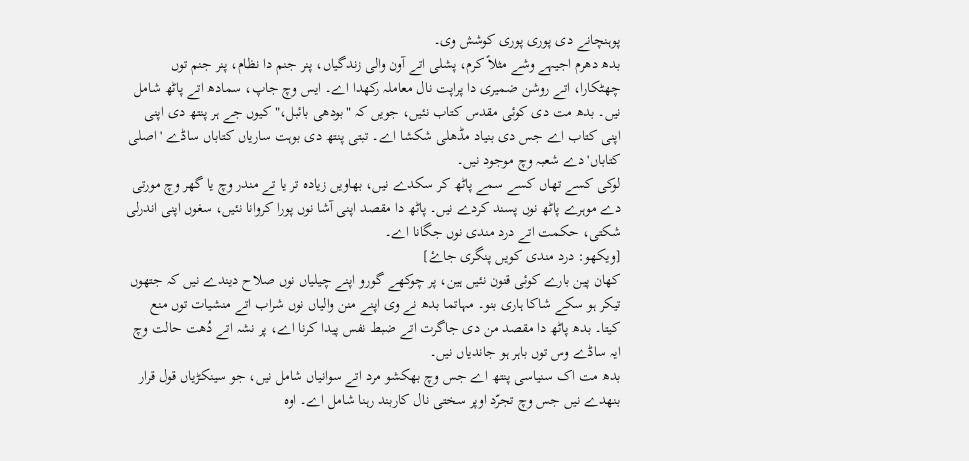پوہنچانے دی پوری پوری کوشش وی۔
بدھ دھرم اجیہے وشے مثلاً کرم، پشلی اتے آون والی زندگیاں، پنر جنم دا نظام، پنر جنم توں چھٹکارا، اتے روشن ضمیری دا پراپت نال معاملہ رکھدا اے۔ ایس وچ جاپ، سمادھ اتے پاٹھ شامل نیں۔ بدھ مت دی کوئی مقدس کتاب نئیں، جویں کہ "بودھی بائبل،" کیوں جے ہر پنتھ دی اپنی اپنی کتاب اے جس دی بنیاد مڈھلی شکشا اے۔ تبتی پنتھ دی بوہت ساریاں کتاباں ساڈے 'اصلی کتاباں' دے شعبہ وچ موجود نیں۔
لوکی کسے تھاں کسے سمے پاٹھ کر سکدے نیں، بھاویں زیادہ تر یا تے مندر وچ یا گھر وچ مورتی دے موہرے پاٹھ نوں پسند کردے نیں۔ پاٹھ دا مقصد اپنی آشا نوں پورا کروانا نئیں، سغوں اپنی اندرلی شکتی، حکمت اتے درد مندی نوں جگانا اے۔
[ویکھو: درد مندی کویں پنگری جاۓ]
کھان پین بارے کوئی قنون نئیں ہین، پر چوکھے گورو اپنے چیلیاں نوں صلاح دیندے نیں کہ جتھوں تیکر ہو سکے شاکا ہاری بنو۔ مہاتما بدھ نے وی اپنے منن والیاں نوں شراب اتے منشیات توں منع کیتا۔ بدھ پاٹھ دا مقصد من دی جاگرت اتے ضبط نفس پیدا کرنا اے، پر نشہ اتے دُھت حالت وچ ایہ ساڈے وس توں باہر ہو جاندیاں نیں۔
بدھ مت اک سنیاسی پنتھ اے جس وچ بھکشو مرد اتے سوانیاں شامل نیں، جو سینکڑیاں قول قرار بنھدے نیں جس وچ تجرّد اوپر سختی نال کاربند رہنا شامل اے۔ اوہ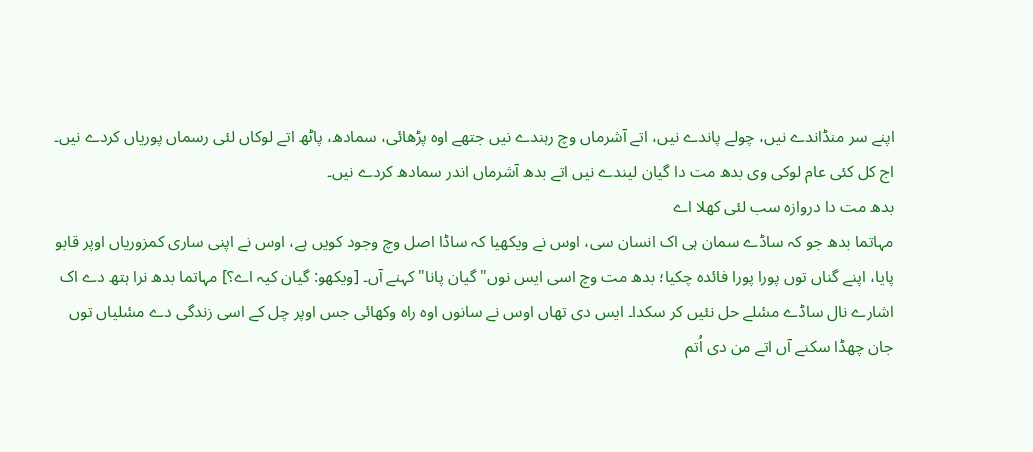اپنے سر منڈاندے نیں، چولے پاندے نیں، اتے آشرماں وچ رہندے نیں جتھے اوہ پڑھائی، سمادھ، پاٹھ اتے لوکاں لئی رسماں پوریاں کردے نیں۔ اج کل کئی عام لوکی وی بدھ مت دا گیان لیندے نیں اتے بدھ آشرماں اندر سمادھ کردے نیں۔
بدھ مت دا دروازہ سب لئی کھلا اے
مہاتما بدھ جو کہ ساڈے سمان ہی اک انسان سی، اوس نے ویکھیا کہ ساڈا اصل وچ وجود کویں ہے، اوس نے اپنی ساری کمزوریاں اوپر قابو پایا، اپنے گناں توں پورا پورا فائدہ چکیا؛ بدھ مت وچ اسی ایس نوں"گیان پانا" کہنے آں۔ [ویکھو: گیان کیہ اے؟] مہاتما بدھ نرا ہتھ دے اک اشارے نال ساڈے مسٔلے حل نئیں کر سکدا۔ ایس دی تھاں اوس نے سانوں اوہ راہ وکھائی جس اوپر چل کے اسی زندگی دے مسٔلیاں توں جان چھڈا سکنے آں اتے من دی اُتم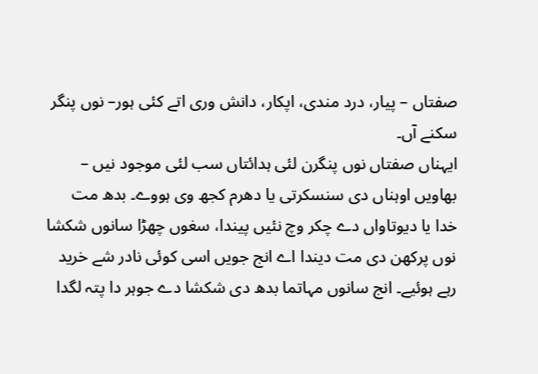صفتاں – پیار، درد مندی، اپکار، دانش وری اتے کئی ہور– نوں پنگر سکنے آں۔
ایہناں صفتاں نوں پنگرن لئی ہدائتاں سب لئی موجود نیں – بھاویں اوہناں دی سنسکرتی یا دھرم کجھ وی ہووے۔ بدھ مت خدا یا دیوتاواں دے چکر وچ نئیں پیندا، سغوں چھڑا سانوں شکشا نوں پرکھن دی مت دیندا اے انج جویں اسی کوئی نادر شے خرید رہے ہوئیے۔ انج سانوں مہاتما بدھ دی شکشا دے جوہر دا پتہ لگدا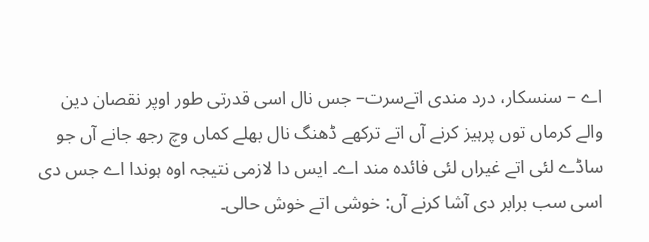اے – سنسکار، درد مندی اتےسرت– جس نال اسی قدرتی طور اوپر نقصان دین والے کرماں توں پرہیز کرنے آں اتے ترکھے ڈھنگ نال بھلے کماں وچ رجھ جانے آں جو ساڈے لئی اتے غیراں لئی فائدہ مند اے۔ ایس دا لازمی نتیجہ اوہ ہوندا اے جس دی اسی سب برابر دی آشا کرنے آں: خوشی اتے خوش حالی۔